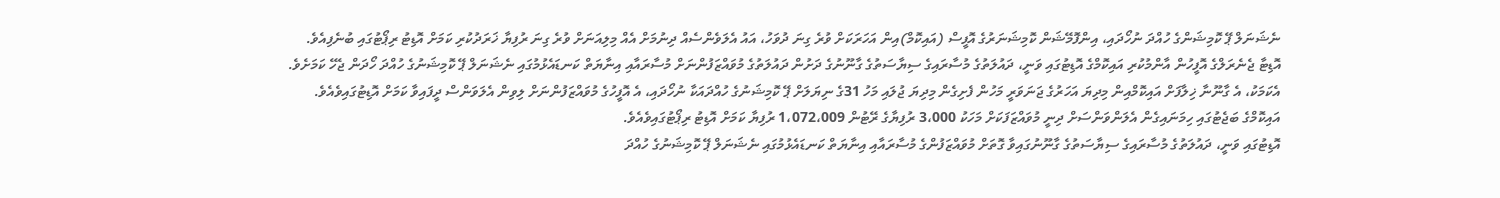ނެޝަނަލް ޕޭ ކޮމިޝަންގެ ހުއްދަ ނުހޯދައި، އިންފޮމޭޝަން ކޮމިޝަނަރުގެ އޮފީސް (އައިކޮމް)އިން އަހަރަކަށް ވުރެ ގިނަ ދުވަހު، އައު އެލަވެންސެއް ދިނުމަށް އެއް މިލިއަނަށް ވުރެ ގިނަ ރުފިޔާ ޚަރަދުކުރި ކަމަށް އޮޑިޓު ރިޕޯޓުގައި ބުނެފިއެވެ.
އޮޑިޓާ ޖެނެރަލްގެ އޮފީހުން އާންމުކުރި އައިކޮމްގެ އޮޑިޓުގައި ވަނީ، ދައުލަތުގެ މުސާރައިގެ ސިޔާސަތުގެ ގާނޫނުގެ ދަށުން ދައުލަތުގެ މުވައްޒަފުންނަށް މުސާރައާއި އިނާޔަތް ކަނޑައެޅުމުގައި ނެޝަނަލް ޕޭ ކޮމިޝަނުގެ ހުއްދަ ހޯދަން ޖެހޭ ކަމަށެވެ.
އެކަމަކު، އެ ގާނޫނާ ޚިލާފަށް އައިކޮމްއިން މިދިޔަ އަހަރުގެ ޖަނަވަރީ މަހުން ފެށިގެން މިދިޔަ ޖުލައި މަހު 31ގެ ނިޔަލަށް ޕޭ ކޮމިޝަނުގެ ހުއްދައަކާ ނުހޯދައި، އެ އޮފީހުގެ މުވައްޒަފުންނަށް ލިވިން އެލަވަންސް ދީފައިވާ ކަމަށް އޮޑިޓުގައިވެއެވެ.
އައިކޮމްގެ ބަޖެޓުގައި ހިމަނައިގެން އެލަންވަންސަށް ދިނީ މުވައްޒަފަކަށް މަހަކު 3،000 ރުފިޔާގެ ރޭޓުން 1،072،009 ރުފިޔާ ކަމަށް އޮޑިޓު ރިޕޯޓުގައިވެއެވެ.
އޮޑިޓުގައި ވަނީ، ދައުލަތުގެ މުސާރައިގެ ސިޔާސަތުގެ ގާނޫނުގައިވާ ގޮތަށް މުވައްޒަފުންގެ މުސާރައާއި އިނާޔަތް ކަނޑައެޅުމުގައި ނެޝަނަލް ޕޭ ކޮމިޝަނުގެ ހުއްދަ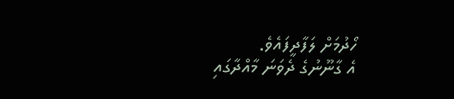ހޯދުމަށް ލަފާދީފައެވެ.
އެ ގާނޫނުގެ ދެވަނަ މާއްދާގައި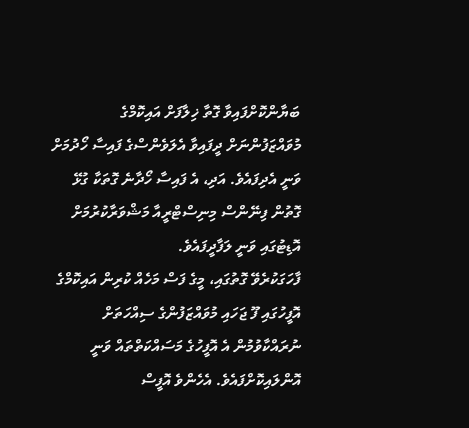ބަޔާންކޮށްފައިވާ ގޮތާ ޚިލާފަށް އައިކޮމްގެ މުވައްޒަފުންނަށް ދީފައިވާ އެލަވެންސްގެ ފައިސާ ހޯދުމަށް ވަނީ އެދިފައެވެ. އަދި، އެ ފައިސާ ހޯދާނެ ގޮތަކާ ގުޅޭ ގޮތުން ފިނޭންސް މިނިސްޓްރީއާ މަޝްވަރާކުރުމަށް އޮޑިޓުގައި ވަނީ ލަފާދީފައެވެ.
ފާހަގަކުރެވޭ ގޮތުގައި، މީގެ ފަސް މަހެއް ކުރިން އައިކޮމްގެ އޮފީހުގައި ފޫ ޖަހައި މުވައްޒަފުންގެ ސިއްހަތަށް ނުރައްކާވުމުން އެ އޮފީހުގެ މަސައްކަތްތައް ވަނީ އޮންލައިކޮށްފައެވެ. އެހެންވެ އޮފީސް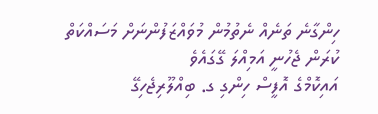ހިންގާނެ ތަނެއް ނެތުމުން މުވައްޒަފުންނަށް މަސައްކަތް ކުރަން ޖެހުނީ އަމިއްލަ ގޭގައެވެ
އައިކޮމްގެ އޮފީސް ހިންގި ގ. ބިއްލޫރިޖެހިގޭ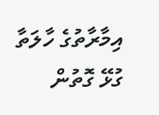އިމާރާތުގެ ހާލަތާ ގުޅޭ ގޮތުން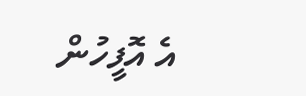އެ އޮފީހުން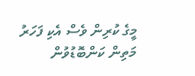މީގެ ކުރިން ވެސް އެކި ފަހަރު މަތިން ކަންބޮޑުވުން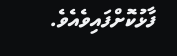ފާޅުކޮށްފައިވެއެވެ.